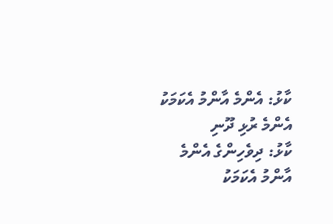ކާޅު: އެންމެ އާންމު އެކަމަކު އެންމެ ރުޅި ދޫނި
ކާޅު: ދިވެހިންގެ އެންމެ އާންމު އެކަމަކު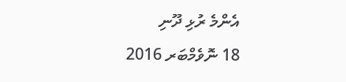އެންމެ ރުޅި ދޫނި
18 ނޮވެމްބަރ 2016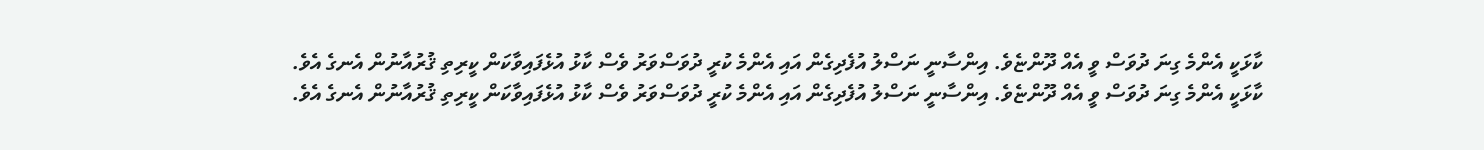ކާޅަކީ އެންމެ ގިނަ ދުވަސް ވީ އެއް ދޫންޏެވެ. އިންސާނީ ނަސްލު އުފެދިގެން އައި އެންމެ ކުރީ ދުވަސްވަރު ވެސް ކާޅު އުޅެފައިވާކަން ކީރިތި ޤުރުއާނުން އެނގެ އެވެ.
ކާޅަކީ އެންމެ ގިނަ ދުވަސް ވީ އެއް ދޫންޏެވެ. އިންސާނީ ނަސްލު އުފެދިގެން އައި އެންމެ ކުރީ ދުވަސްވަރު ވެސް ކާޅު އުޅެފައިވާކަން ކީރިތި ޤުރުއާނުން އެނގެ އެވެ.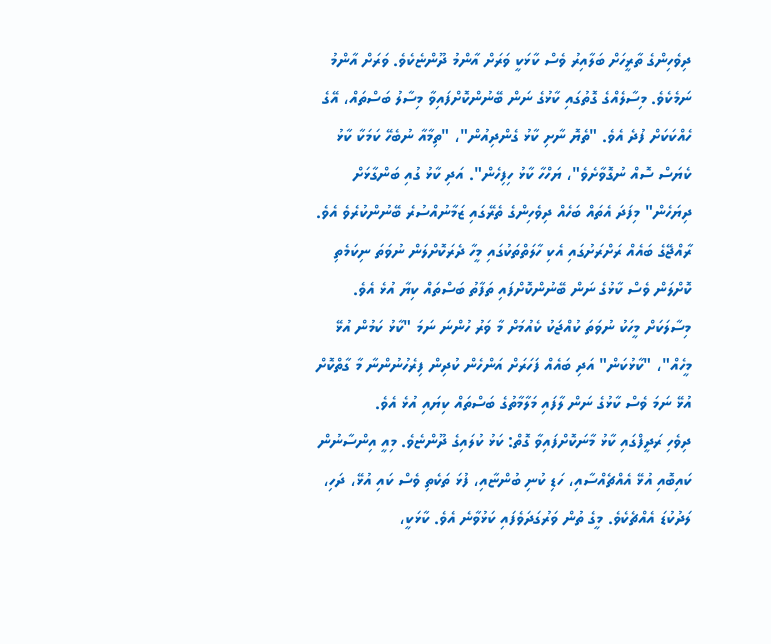ދިވެހިންގެ ތާރީހަށް ބަލާއިރު ވެސް ކާޅަކީ ވަރަށް އާންމު ދޫންޏެކެވެ. ވަރަށް އާންމު ނަމެކެވެ. މިސާލެއްގެ ގޮތުގައި ކާޅުގެ ނަން ބޭނުންކޮށްފައިވާ މިސާލު ބަސްތައް، އޭގެ ހެއްކަކަށް ފުދެ އެވެ. "ތެޔޮ ނާށި ކާޅު ގެންދިއުން"، "ތިމާއާ ނުބެހޭ ކަމަކާ ކާޅު ކެޔަސް ސޮއް ނުގޮވާށެވެ"، ޔަހްހާ ކާޅު ހިފިހެން". އަދި ކާޅު ގުއި ބަންގާޅަށް ދިޔަހެން" މިފަދަ އެތައް ބަހެއް ދިވެހިންގެ ތެރޭގައި ޒަމާނުއްސުރެ ބޭނުންކުރެވެ އެވެ.
ރާއްޖޭގެ ބައެއް ރަށްރަށުގައި އެކި ހާލަތްތަކުގައި މީހާ ދެރަކޮށްލަން ނުވަތަ ނިކަމެތި ކޮށްލަން ވެސް ކާޅުގެ ނަން ބޭނުންކޮށްފައި ތަފާތު ބަސްތައް ކިޔާ އުޅެ އެވެ. މިސާލަކަށް މީހަކު ނުވަތަ ކުއްޖަކު ކެއުމަށް މާ ވަރު ހުންނަ ނަމަ "ކާޅު ކަމުން އުޅޭ މީހެއް"، "ކާޅުކަން" އަދި ބައެއް ފަހަރަށް އަންހެން ކުދިން ފިރެހުނުންނާ މާ ގާތްކޮށް އުޅޭ ނަމަ ވެސް ކާޅުގެ ނަން ލާފައި މަލާމާތުގެ ބަސްތައް ކިޔައި އުޅެ އެވެ.
ދިވެހި ރަދީފްގައި ކާޅު މާނަކޮށްފައިވާ ގޮތް: ކަޅު ކުލައިގެ ދޫންޏެވެ. މިއީ އިންސާނުން ކައިބޮއި އުޅޭ އެއްޗެއްސާއި، ހަޑި ކުނި ބުންޏާއި، ފުޅަ ތަކެތި ވެސް ކައި އުޅޭ، ދަހި، ލަދުކުޑަ އެއްޗެކެވެ. މީގެ ތުން ވަރުގަދަވެފައި ކަޅުވާނެ އެވެ. ކާޅަކީ،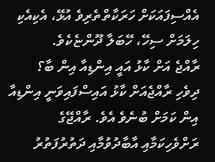އެއްސިފައަކަށް ހަރަކާތްތެރިވެ އުޅޭ، އެކިއެކި ހިލަމަށް ސިހޭ، ހޭބަލާ ދޫންޏެކެވެ.
ރާއްޖެ އަށް ކާޅު އައީ އިންޑިއާ އިން ބާ؟
ދިވެހި ރާއްޖެއަށް ކާޅު އައިސްފައިވަނީ އިންޑިއާ އިން ކަމަށް ބުނެވެ އެވެ. ރާއްޖޭގެ ރަށްވެހިކަމާއި އާބާދުވުމާއި ދަތުރުފަތުރު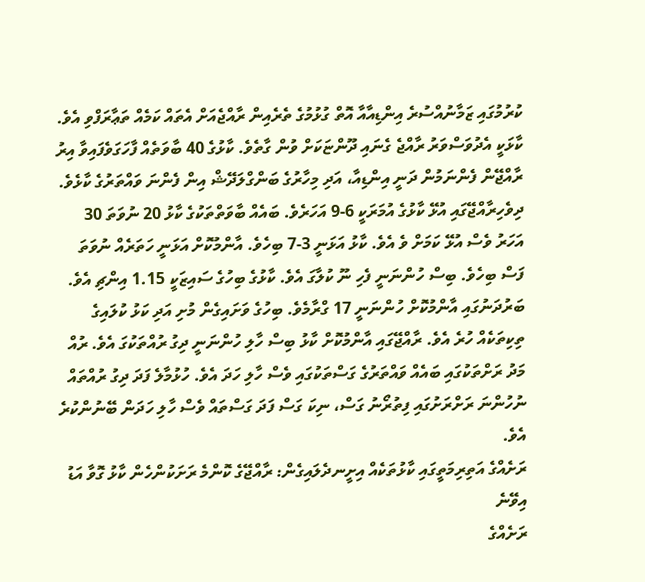ކުރުމުގައި ޒަމާނުއްސުރެ އިންޑިއާއާ އޮތް ގުޅުމުގެ ތެރެއިން ރާއްޖެއަށް އެތައް ކަމެއް ތަޢާރަފްވި އެވެ. ކާޅަކީ އެދުވަސްވަރު ރާއްޖެ ގެނައި ދޫންޏަކަށް ވުން ގާތެވެ. ކާޅުގެ 40 ބާވަތެއް ފާހަގަވެފައިވާ އިރު ރާއްޖޭން ފެންނަމުން ދަނީ އިންޑިއާ، އަދި މިހާރުގެ ބަންގްލަދޭޝް އިން ފެންނަ ވައްތަރުގެ ކާޅެވެ.
ދިވެހިރާއްޖޭގައި އުޅޭ ކާޅުގެ އުމަރަކީ 6-9 އަހަރެވެ. ބައެއް ބާވަތްތަކުގެ ކާޅު 20 ނުވަތަ 30 އަހަރު ވެސް އުޅޭ ކަމަށް ވެ އެވެ. ކާޅު އަޅަނީ 3-7 ބިހެވެ. އާންމުކޮށް އަޅަނީ ހަތަރެއް ނުވަތަ ފަސް ބިހެވެ. ބިސް ހުންނަނީ ފެހި ނޫ ކުލާގަ އެވެ. ކާޅުގެ ބިހުގެ ސައިޒަކީ 1.15 އިންޗި އެވެ. ބަރުދަނުގައި އާންމުކޮށް ހުންނަނީ 17 ގްރާމެވެ. ބިހުގެ ވަށައިގެން މުށި އަދި ކަޅު ކުލައިގެ ތިކިތަކެއް ހުރެ އެވެ. ރާއްޖޭގައި އާންމުކޮށް ކާޅު ބިސް ހާލި ހުންނަނީ ދިގު ރުއްތަކުގަ އެވެ. ރުއް މަދު ރަށްތަކުގައި ބައެއް ވައްތަރުގެ ގަސްތަކުގައި ވެސް ހާލި ހަދަ އެވެ. ހުޅުމާލެ ފަދަ ދިގު ރުއްތައް ނުހުންނަ ރަށްރަށުގައި ފިތުރޯނު ގަސް، ނިކަ ގަސް ފަދަ ގަސްތައް ވެސް ހާލި ހަދަން ބޭނުންކުރެ އެވެ.
ރަށެއްގެ އަތިރިމަތީގައި ކާޅުތަކެއް އިށީނދެލައިގެން: ރާއްޖޭގެ ކޮންމެ ރަށަކުންހެން ކާޅު ގޮވާ އަޑު އިވޭނެ
ރަށެއްގެ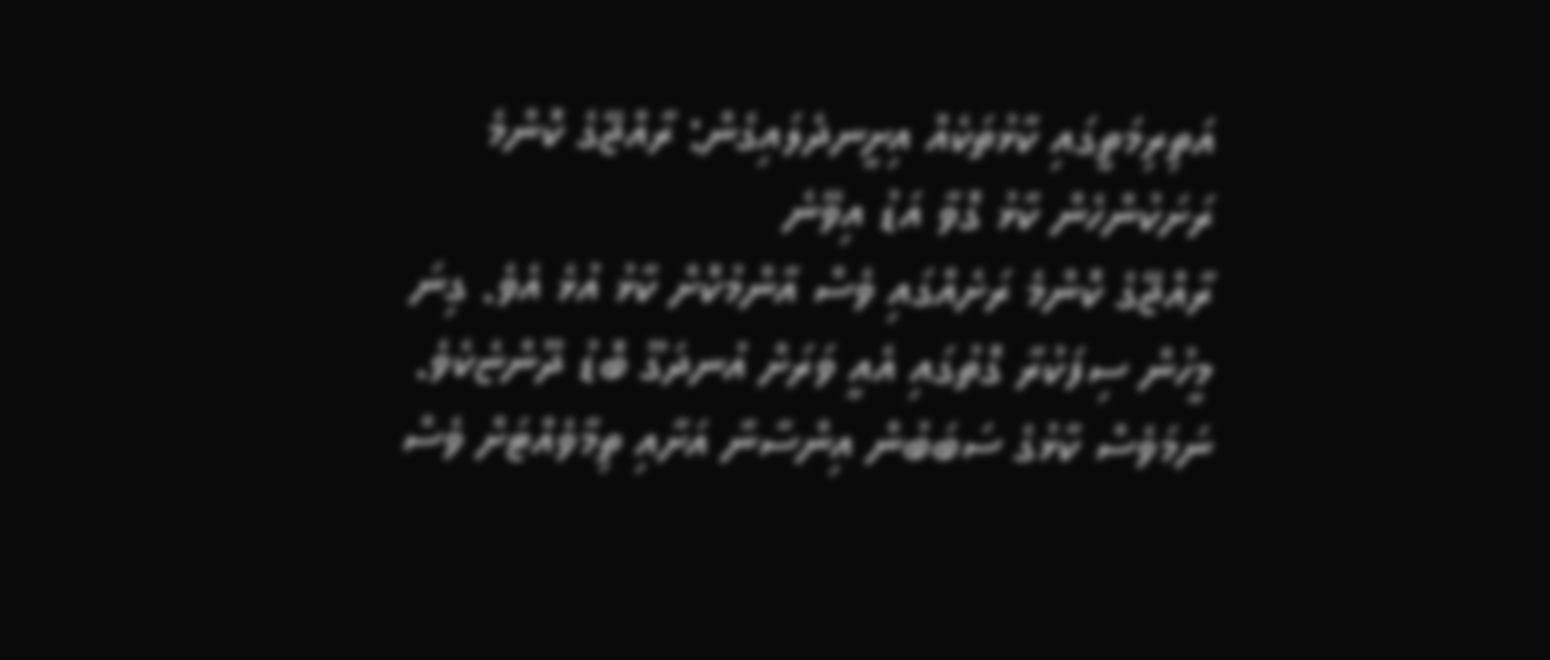އަތިރިމަތީގައި ކާޅުތަކެއް އިށީނދެލައިގެން: ރާއްޖޭގެ ކޮންމެ ރަށަކުންހެން ކާޅު ގޮވާ އަޑު އިވޭނެ
ރާއްޖޭގެ ކޮންމެ ރަށެއްގައި ވެސް އާންމުކޮށް ކާޅު އުޅެ އެވެ. ގިނަ މީހުން ސިފަކުރާ ގޮތުގައި އެއީ ވަރަށް އުނދަގޫ ބޮޑު ދޫންޏެކެވެ. ނަމަވެސް ކާޅުގެ ސަބަބުން އިންސާނާ އަށާއި ތިމާވެއްޓަށް ވެސް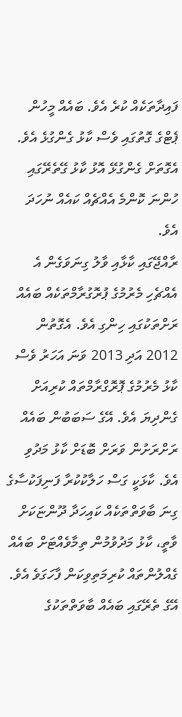ފައިދާތަކެއް ކުރެ އެވެ. ބައެއް މީހުން ޕެޓްގެ ގޮތުގައި ވެސް ކާޅު ގެންގުޅެ އެވެ. އެގޮތަށް ގެންގުޅޭ އޮޅު ކާޅު ގޭތެރޭގައި ހުންނަ ކޮންމެ އެއްޗެއް ކައެއް ނުހަދަ އެވެ.
ރާއްޖޭގައި ކާޅާއި ވާލު ގިނަވަގެން އެ އެއްޗެހި މެރުމުގެ ޕުރޮގުރާމްތަކެއް ބައެއް ރަށްތަކުގައި ހިންގި އެވެ. އެގޮތުން 2012 އަދި 2013 ވަނަ އަހަރު ވެސް ކާޅު މެރުމުގެ ޕޮރޮގްރާމްތައް ކުރިއަށް ގެންދިޔަ އެވެ. އޭގެ ސަބަބުން ބައެއް ރަށްރަށުން ވަރަށް ބޮޑަށް ކާޅު މަދުވި އެވެ. ކާޅަކީ ގަސް ހަލާކުކުރާ ފަނިފަކުސާގެ ގިނަ ބާވަތްތަކެއް ކައިހަދާ ދޫންޏަކަށް ވާތީ، ކާޅު މަދުވުމުން ތިމާވެއްޓަށް ބައެއް ގެއްލުންތައް ކުރިމަތިވިކަން ފާހަގަވެ އެވެ. އޭގެ ތެރޭގައި ބައެއް ބާވަތްތަކުގެ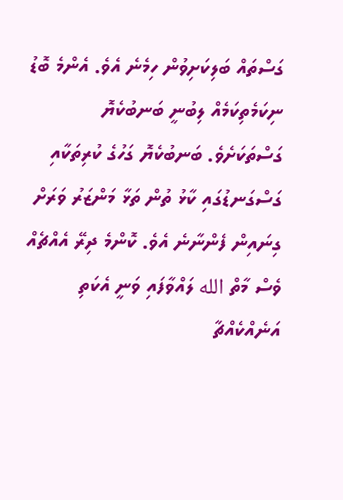ގަސްތައް ބަލިކަށިވުން ހިމެނެ އެވެ. އެންމެ ބޮޑު ނިކަމެތިކަމެއް ލިބުނީ ބަނބުކެޔޮ ގަސްތަކަށެވެ. ބަނބުކެޔޮ ގަހުގެ ކުރިތަކާއި ގަސްގަނޑުގައި ކާޅު ތުން ތަޅާ މަންޒަރު ވަރަށް ގިނައިން ފެންނާނެ އެވެ. ކޮންމެ ދިރޭ އެއްޗެއް ވެސް މާތް الله ލައްވާފައި ވަނީ އެކަތި އަނެއްކެއްޗާ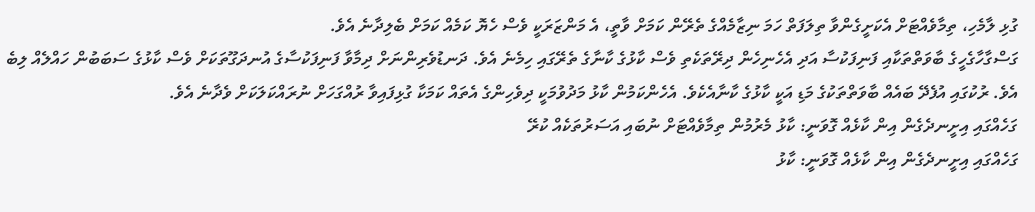ގުޅި ލާމެހި، ތިމާވެއްޓަށް އެކަށީގެންވާ ތިލަފަތް ހަމަ ނިޒާމެއްގެ ތެރޭން ކަމަށް ވާތީ، އެ މަންޒަރަކީ ވެސް ހެޔޮ ކަމެއް ކަމަށް ބެލިދާނެ އެވެ.
ގަސްގާހާގެހީގެ ބާވަތްތަކާއި ފަނިފަކުސާ އަދި އެހެނިހެން ދިރޭތަކެތި ވެސް ކާޅުގެ ކާނާގެ ތެރޭގައި ހިމެނެ އެވެ. ދަނޑުވެރިންނަށް ދިމާވާ ފަނިފަކުސާގެ އުނދަގޫތަކަށް ވެސް ކާޅުގެ ސަބަބުން ހައްލެއް ލިބެ އެވެ. ރުކުގައި އުފެދޭ ބައެއް ބާވަތްތަކުގެ މަޑި އަކީ ކާޅުގެ ކާނާއެކެވެ. އެހެންކަމުން ކާޅު މަދުވުމަކީ ދިވެހިންގެ އެތައް ކަމަކާ ގުޅިފައިވާ ރުއްގަހަށް ނުރައްކަލަކަށް ވެދާނެ އެވެ.
ގަހެއްގައި އިށީނދެގެން އިން ކާޅެއް ގޮވަނީ: ކާޅު މެރުމުން ތިމާވެއްޓަށް ނުބައި އަސަރުތަކެއް ކުރޭ
ގަހެއްގައި އިށީނދެގެން އިން ކާޅެއް ގޮވަނީ: ކާޅު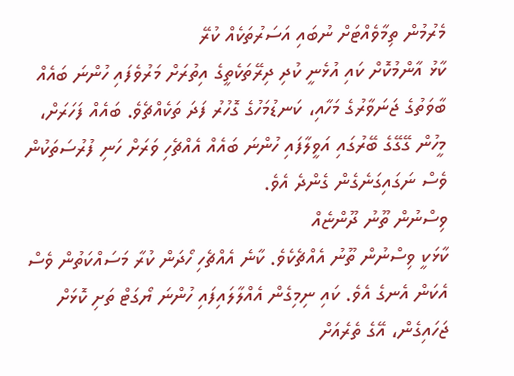މެރުމުން ތިމާވެއްޓަށް ނުބައި އަސަރުތަކެއް ކުރޭ
ކާޅު އާންމުކޮށް ކައި އުޅެނީ ކުދި ދިރޭތަކެތީގެ އިތުރަށް މަރުވެފައި ހުންނަ ބައެއް ބާވަތުގެ ޖަނަވާރުގެ މަހާއި، ކަނޑުމަހުގެ ގޮހުރު ފަދަ ތަކެއްޗެވެ. ބައެއް ފަހަރަށް، މީހުން ގޭގޭގެ ބޭރުގައި އަވީލާފައި ހުންނަ ބައެއް އެއްޗެހި ވަރަށް ހަނި ފުރުސަތަކުން ވެސް ނަގައިގަނެގެން ގެންދެ އެވެ.
ވިސްނުން ތޫނު ދޫންޏެއް
ކާޅަކީ ވިސްނުން ތޫނު އެއްޗެކެވެ. ކާނެ އެއްޗެހި ހޯދަން ކުރާ މަސައްކަތުން ވެސް އެކަން އެނގެ އެވެ. ކައި ނިމިގެން އެއްލާލައިފައި ހުންނަ ޔޯގަޓް ތަށި ކޮޅަށް ޖަހައިގެން، އޭގެ ތެރެއަށް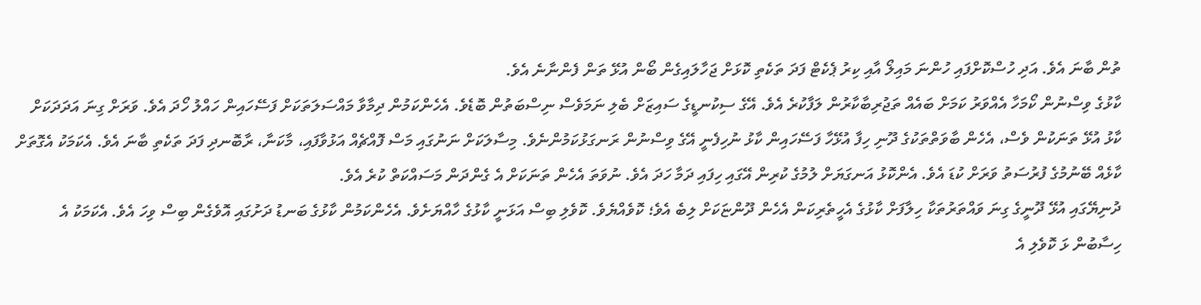ތުން ބާނަ އެވެ. އަދި ހުސްކޮށްފައި ހުންނަ މައިލޯ އާއި ކިރު ޕެކެޓް ފަދަ ތަކެތި ކޮޅަށް ޖަހާލައިގެން ބޯން އުޅޭ ތަން ފެންނާނެ އެވެ.
ކާޅުގެ ވިސްނުން ކޯމަހާ އެއްވަރު ކަމަށް ބައެއް ތަޖުރިބާކާރުން ލަފާކުރެ އެވެ. އޭގެ ސިކުނޑީގެ ސައިޒަށް ބެލި ނަމަވެސް ނިސްބަތުން ބޮޑެވެ. އެހެންކަމުން ދިމާވާ މައްސަލަތަކަށް ފަސޭހައިން ހައްލު ހޯދަ އެވެ. ވަރަށް ގިނަ އަދަދަކަށް ކާޅު އުޅޭ ތަނަކުން ވެސް، އެހެން ބާވަތްތަކުގެ ދޫނި ހިފާ އުޅޭހާ ފަސޭހައިން ކާޅު ނުހިފެނީ އޭގެ ވިސްނުން ރަނގަޅުކަމުންނެވެ. މިސާލަކަށް ނަނުގައި މަސް ފޮއްޗެއް އަޅުވާފައި، މާކަނާ، ރާބޮނދި ފަދަ ތަކެތި ބާނަ އެވެ. އެކަމަކު އެގޮތަށް ކާޅެއް ބޭނުމުގެ ފުރުސަތު ވަރަށް ކުޑަ އެވެ. އެންކޮޅު އަނގަޔަށް ލުމުގެ ކުރިން އޭގައި ހިފައި ދަމާ ހަދަ އެވެ. ނުވަތަ އެހެން ތަނަކަށް އެ ގެންދަން މަސައްކަތް ކުރެ އެވެ.
ދުނިޔޭގައި އުޅޭ ދޫނީގެ ގިނަ ވައްތަރުތަކާ ހިލާފަށް ކާޅުގެ އެހީތެރިކަން އެހެން ދޫންޏަކަށް ލިބެ އެވެ؛ ކޮވެއްޔެވެ. ކޮވެލި ބިސް އަޅަނީ ކާޅުގެ ހާއްޔަށެވެ. އެހެންކަމުން ކާޅުގެ ބަނޑު ދަށުގައި އޮވެގެން ބިސް ވިހަ އެވެ. އެކަމަކު އެ ހިސާބުން ޅަ ކޮވެލި އެ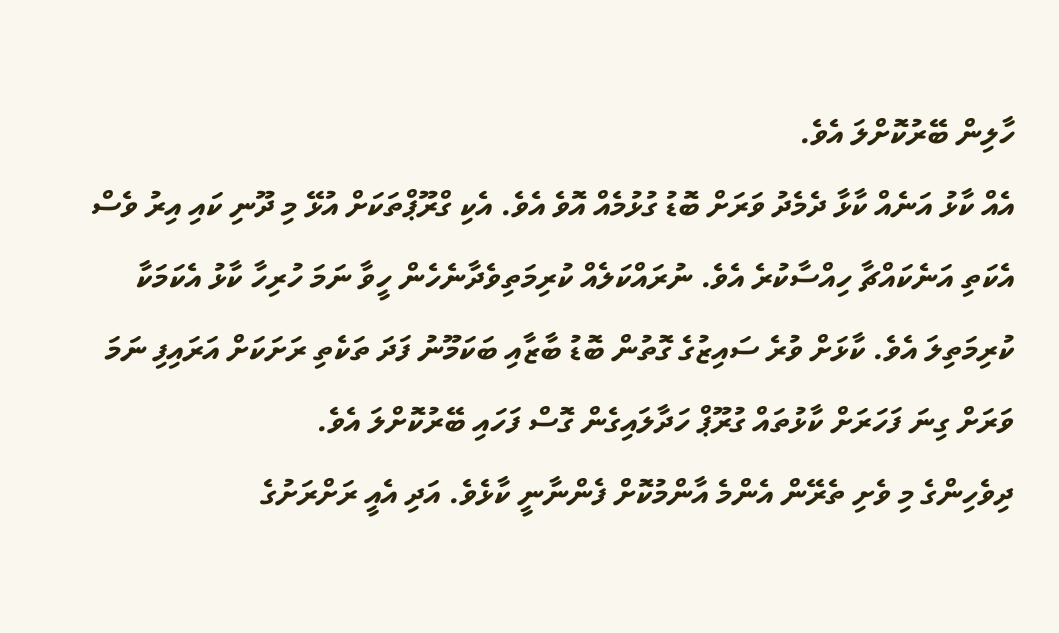ހާލިން ބޭރުކޮށްލަ އެވެ.
އެއް ކާޅު އަނެއް ކާޅާ ދެމެދު ވަރަށް ބޮޑު ގުޅުމެއް އޮވެ އެވެ. އެކި ގްރޫޕްތަކަށް އުޅޭ މި ދޫނި ކައި އިރު ވެސް އެކަތި އަނެކައްޗާ ހިއްސާކުރެ އެވެ. ނުރައްކަލެއް ކުރިމަތިވެދާނެހެން ހީވާ ނަމަ ހުރިހާ ކާޅު އެކަމަކާ ކުރިމަތިލަ އެވެ. ކާޅަށް ވުރެ ސައިޒުގެ ގޮތުން ބޮޑު ބާޒާއި ބަކަމޫނު ފަދަ ތަކެތި ރަށަކަށް އަރައިފި ނަމަ ވަރަށް ގިނަ ފަހަރަށް ކާޅުތައް ގުރޫޕް ހަދާލައިގެން ގޮސް ފަހައި ބޭރުކޮށްލަ އެވެ.
ދިވެހިންގެ މި ވެށި ތެރޭން އެންމެ އާންމުކޮށް ފެންނާނީ ކާޅެވެ. އަދި އެއީ ރަށްރަށުގެ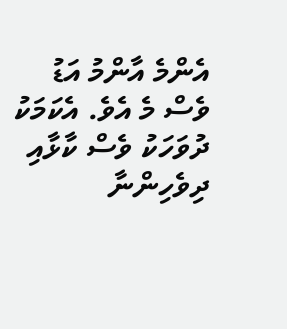އެންމެ އާންމު އަޑު ވެސް މެ އެވެ. އެކަމަކު ދުވަހަކު ވެސް ކާޅާއި ދިވެހިންނާ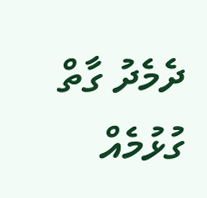ދެމެދު ގާތް ގުޅުމެއް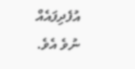އުފެދިފައެއް ނުވެ އެވެ.